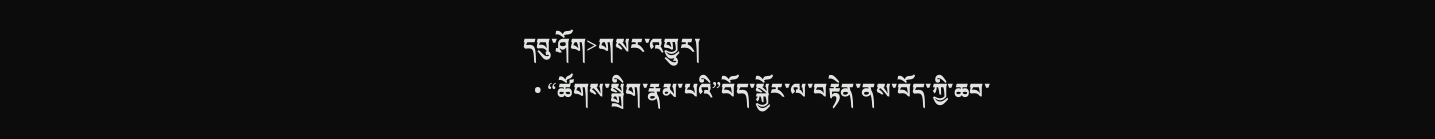དབུ་ཤོག>གསར་འགྱུར།
  • “ཚོགས་སྒྲིག་རྣམ་པའི”བོད་སྐྱོར་ལ་བརྟེན་ནས་བོད་ཀྱི་ཆབ་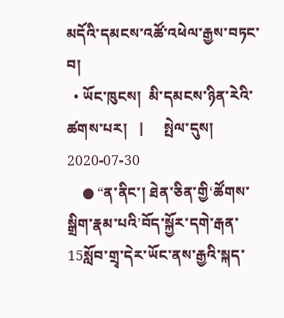མདོའི་དམངས་འཚོ་འཕེལ་རྒྱས་བཏང་བ།
  • ཡོང་ཁུངས།  མི་དམངས་ཉིན་རེའི་ཚགས་པར།   |     སྤེལ་དུས།  2020-07-30
    ● “ན་ནིང་། ཐེན་ཅིན་གྱི‘ཚོགས་སྒྲིག་རྣམ་པའི’བོད་སྐྱོར་དགེ་རྒན་15སློབ་གྲྭ་དེར་ཡོང་ནས་རྒྱའི་སྐད་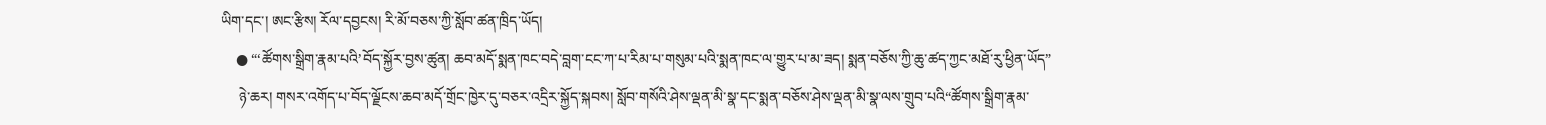ཡིག་དང་། ཨང་རྩིས། རོལ་དབྱངས། རི་མོ་བཅས་ཀྱི་སློབ་ཚན་ཁྲིད་ཡོད།
    ● “‘ཚོགས་སྒྲིག་རྣམ་པའི’བོད་སྐྱོར་བྱས་ཚུན། ཆབ་མདོ་སྨན་ཁང་བདེ་བླག་ངང་ཀ་པ་རིམ་པ་གསུམ་པའི་སྨན་ཁང་ལ་གྱུར་པ་མ་ཟད། སྨན་བཅོས་ཀྱི་ཆུ་ཚད་ཀྱང་མཐོ་རུ་ཕྱིན་ཡོད”
     ཉེ་ཆར། གསར་འགོད་པ་བོད་ལྗོངས་ཆབ་མདོ་གྲོང་ཁྱེར་དུ་བཅར་འདྲིར་སྐྱོད་སྐབས། སློབ་གསོའི་ཤེས་ལྡན་མི་སྣ་དང་སྨན་བཅོས་ཤེས་ལྡན་མི་སྣ་ལས་གྲུབ་པའི“ཚོགས་སྒྲིག་རྣམ་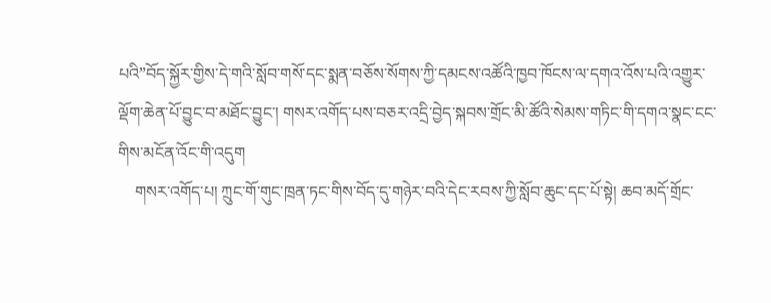པའི”བོད་སྐྱོར་གྱིས་དེ་གའི་སློབ་གསོ་དང་སྨན་བཅོས་སོགས་ཀྱི་དམངས་འཚོའི་ཁྱབ་ཁོངས་ལ་དགའ་འོས་པའི་འགྱུར་ལྡོག་ཆེན་པོ་བྱུང་བ་མཐོང་བྱུང་། གསར་འགོད་པས་བཅར་འདྲི་བྱེད་སྐབས་གྲོང་མི་ཚོའི་སེམས་གཏིང་གི་དགའ་སྣང་ངང་གིས་མངོན་འོང་གི་འདུག
    གསར་འགོད་པ། ཀྲུང་གོ་གུང་ཁྲན་ཏང་གིས་བོད་དུ་གཉེར་བའི་དེང་རབས་ཀྱི་སློབ་ཆུང་དང་པོ་སྟེ། ཆབ་མདོ་གྲོང་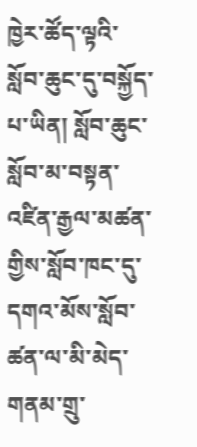ཁྱེར་ཚོད་ལྟའི་སློབ་ཆུང་དུ་བསྐྱོད་པ་ཡིན། སློབ་ཆུང་སློབ་མ་བསྟན་འཛིན་རྒྱལ་མཚན་གྱིས་སློབ་ཁང་དུ་དགའ་མོས་སློབ་ཚན་ལ་མི་མེད་གནམ་གྲུ་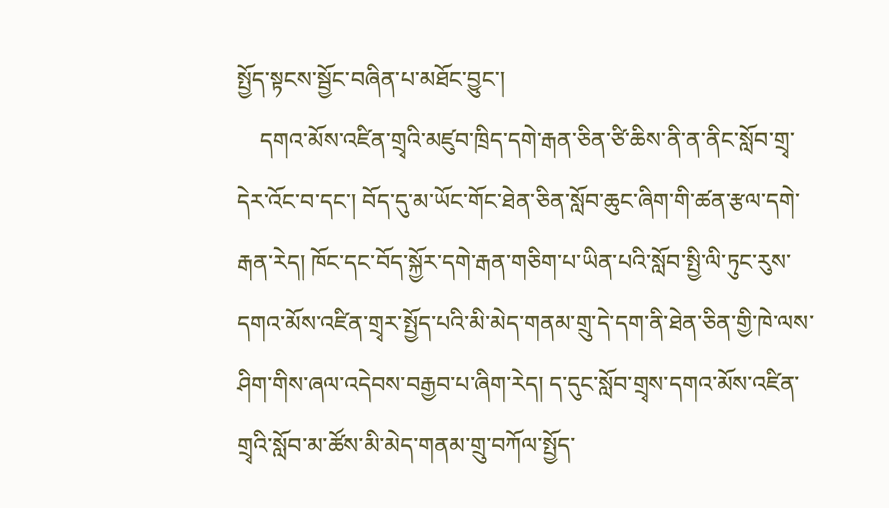སྤྱོད་སྟངས་སྦྱོང་བཞིན་པ་མཐོང་བྱུང་།
    དགའ་མོས་འཛིན་གྲྭའི་མཛུབ་ཁྲིད་དགེ་རྒན་ཅིན་ཙི་ཆིས་ནི་ན་ནིང་སློབ་གྲྭ་དེར་འོང་བ་དང་། བོད་དུ་མ་ཡོང་གོང་ཐེན་ཅིན་སློབ་ཆུང་ཞིག་གི་ཚན་རྩལ་དགེ་རྒན་རེད། ཁོང་དང་བོད་སྐྱོར་དགེ་རྒན་གཅིག་པ་ཡིན་པའི་སློབ་སྤྱི་ལི་ཏུང་རུས་དགའ་མོས་འཛིན་གྲྭར་སྤྱོད་པའི་མི་མེད་གནམ་གྲུ་དེ་དག་ནི་ཐེན་ཅིན་གྱི་ཁེ་ལས་ཤིག་གིས་ཞལ་འདེབས་བརྒྱབ་པ་ཞིག་རེད། ད་དུང་སློབ་གྲྭས་དགའ་མོས་འཛིན་གྲྭའི་སློབ་མ་ཚོས་མི་མེད་གནམ་གྲུ་བཀོལ་སྤྱོད་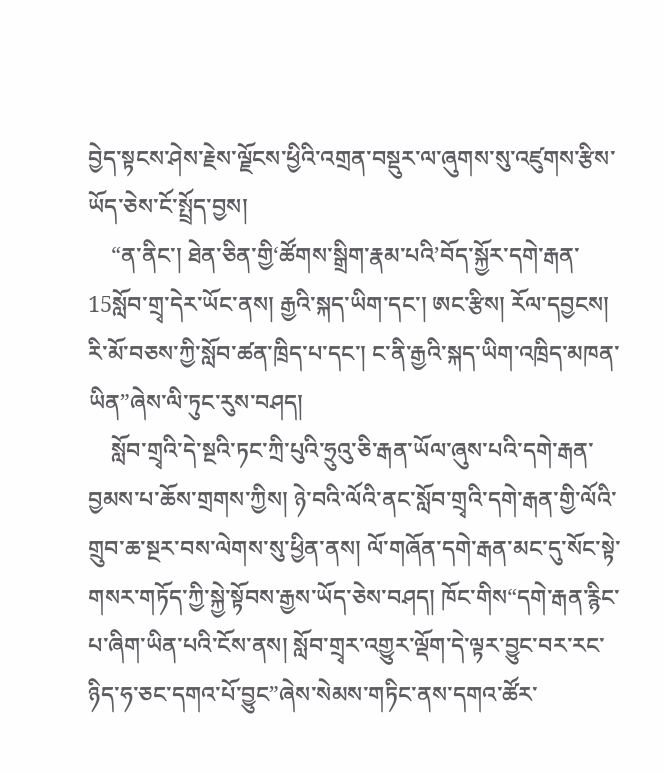བྱེད་སྟངས་ཤེས་རྗེས་ལྗོངས་ཕྱིའི་འགྲན་བསྡུར་ལ་ཞུགས་སུ་འཛུགས་རྩིས་ཡོད་ཅེས་ངོ་སྤྲོད་བྱས།
    “ན་ནིང་། ཐེན་ཅིན་གྱི‘ཚོགས་སྒྲིག་རྣམ་པའི’བོད་སྐྱོར་དགེ་རྒན་15སློབ་གྲྭ་དེར་ཡོང་ནས། རྒྱའི་སྐད་ཡིག་དང་། ཨང་རྩིས། རོལ་དབྱངས། རི་མོ་བཅས་ཀྱི་སློབ་ཚན་ཁྲིད་པ་དང་། ང་ནི་རྒྱའི་སྐད་ཡིག་འཁྲིད་མཁན་ཡིན”ཞེས་ལི་ཏུང་རུས་བཤད།
    སློབ་གྲྭའི་དེ་སྔའི་ཏང་ཀྲི་པུའི་ཧྲུའུ་ཅི་རྒན་ཡོལ་ཞུས་པའི་དགེ་རྒན་བྱམས་པ་ཆོས་གྲགས་ཀྱིས། ཉེ་བའི་ལོའི་ནང་སློབ་གྲྭའི་དགེ་རྒན་གྱི་ལོའི་གྲུབ་ཆ་སྔར་བས་ལེགས་སུ་ཕྱིན་ནས། ལོ་གཞོན་དགེ་རྒན་མང་དུ་སོང་སྟེ་གསར་གཏོད་ཀྱི་སྐྱེ་སྟོབས་རྒྱས་ཡོད་ཅེས་བཤད། ཁོང་གིས“དགེ་རྒན་རྙིང་པ་ཞིག་ཡིན་པའི་ངོས་ནས། སློབ་གྲྭར་འགྱུར་ལྡོག་དེ་ལྟར་བྱུང་བར་རང་ཉིད་ཧ་ཅང་དགའ་པོ་བྱུང”ཞེས་སེམས་གཏིང་ནས་དགའ་ཚོར་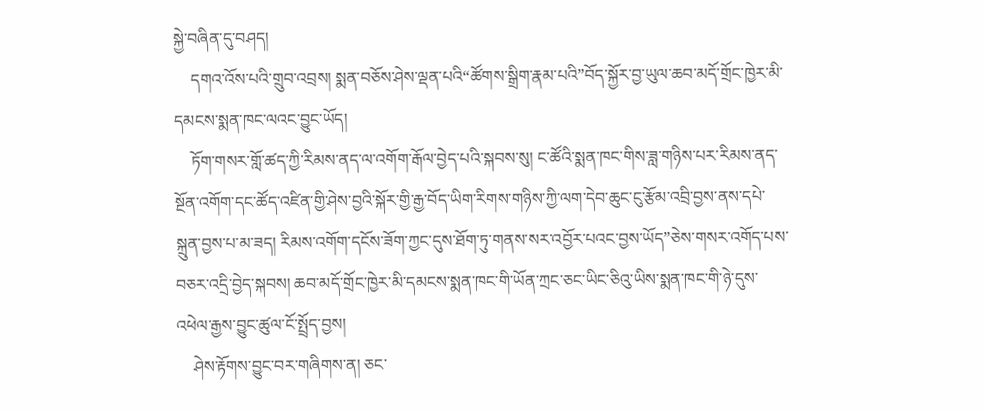སྐྱེ་བཞིན་དུ་བཤད།
    དགའ་འོས་པའི་གྲུབ་འབྲས། སྨན་བཅོས་ཤེས་ལྡན་པའི“ཚོགས་སྒྲིག་རྣམ་པའི”བོད་སྐྱོར་བྱ་ཡུལ་ཆབ་མདོ་གྲོང་ཁྱེར་མི་དམངས་སྨན་ཁང་ལའང་བྱུང་ཡོད།
    ཏོག་གསར་གློ་ཚད་ཀྱི་རིམས་ནད་ལ་འགོག་རྒོལ་བྱེད་པའི་སྐབས་སུ། ང་ཚོའི་སྨན་ཁང་གིས་ཟླ་གཉིས་པར་རིམས་ནད་སྔོན་འགོག་དང་ཚོད་འཛིན་གྱི་ཤེས་བྱའི་སྐོར་གྱི་རྒྱ་བོད་ཡིག་རིགས་གཉིས་ཀྱི་ལག་དེབ་ཆུང་ངུ་རྩོམ་འབྲི་བྱས་ནས་དཔེ་སྐྲུན་བྱས་པ་མ་ཟད། རིམས་འགོག་དངོས་ཟོག་ཀྱང་དུས་ཐོག་ཏུ་གནས་སར་འབྱོར་པའང་བྱས་ཡོད”ཅེས་གསར་འགོད་པས་བཅར་འདྲི་བྱེད་སྐབས། ཆབ་མདོ་གྲོང་ཁྱེར་མི་དམངས་སྨན་ཁང་གི་ཡོན་ཀྲང་ཅང་ཡིང་ཅིའུ་ཡིས་སྨན་ཁང་གི་ཉེ་དུས་འཕེལ་རྒྱས་བྱུང་ཚུལ་ངོ་སྤྲོད་བྱས།
    ཤེས་རྟོགས་བྱུང་བར་གཞིགས་ན། ཅང་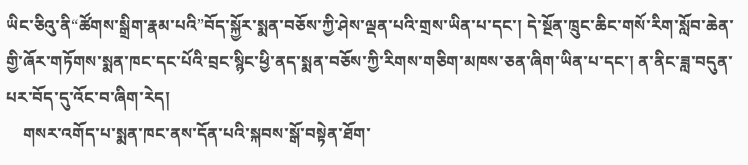ཡིང་ཅིའུ་ནི“ཚོགས་སྒྲིག་རྣམ་པའི”བོད་སྐྱོར་སྨན་བཅོས་ཀྱི་ཤེས་ལྡན་པའི་གྲས་ཡིན་པ་དང་། དེ་སྔོན་ཁྲུང་ཆིང་གསོ་རིག་སློབ་ཆེན་གྱི་ཞོར་གཏོགས་སྨན་ཁང་དང་པོའི་བྲང་སྙིང་ཕྱི་ནད་སྨན་བཅོས་ཀྱི་རིགས་གཅིག་མཁས་ཅན་ཞིག་ཡིན་པ་དང་། ན་ནིང་ཟླ་བདུན་པར་བོད་དུ་འོང་བ་ཞིག་རེད།
    གསར་འགོད་པ་སྨན་ཁང་ནས་དོན་པའི་སྐབས་སྒོ་བསྟེན་ཐོག་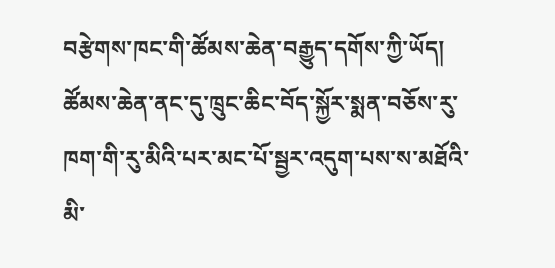བརྩེགས་ཁང་གི་ཚོམས་ཆེན་བརྒྱུད་དགོས་ཀྱི་ཡོད། ཚོམས་ཆེན་ནང་དུ་ཁྲུང་ཆིང་བོད་སྐྱོར་སྨན་བཅོས་རུ་ཁག་གི་རུ་མིའི་པར་མང་པོ་སྦྱར་འདུག་པས་ས་མཐོའི་མི་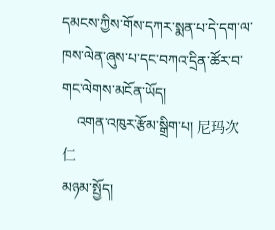དམངས་ཀྱིས་གོས་དཀར་སྨན་པ་དེ་དག་ལ་ཁས་ལེན་ཞུས་པ་དང་བཀའ་དྲིན་ཚོར་བ་གང་ལེགས་མངོན་ཡོད།
    འགན་འཁུར་རྩོམ་སྒྲིག་པ། 尼玛次仁
མཉམ་སྤྱོད།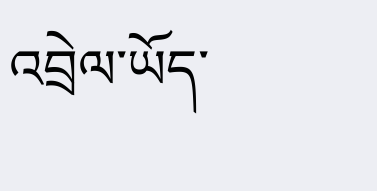འབྲེལ་ཡོད་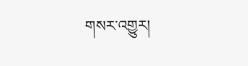གསར་འགྱུར།